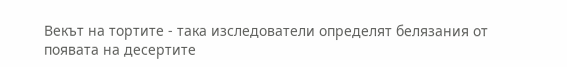Векът на тортите - така изследователи определят белязания от появата на десертите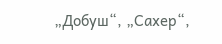„Добуш“, „Сахер“,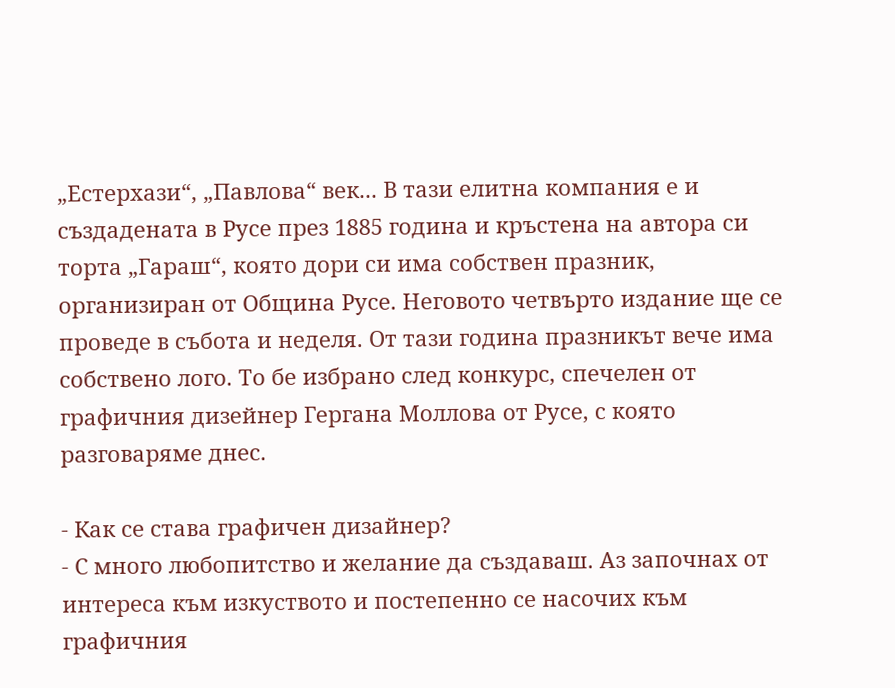„Естерхази“, „Павлова“ век... В тази елитна компания е и създадената в Русе през 1885 година и кръстена на автора си торта „Гараш“, която дори си има собствен празник, организиран от Община Русе. Неговото четвърто издание ще се проведе в събота и неделя. От тази година празникът вече има собствено лого. То бе избрано след конкурс, спечелен от графичния дизейнер Гергана Моллова от Русе, с която разговаряме днес.

- Как се става графичен дизайнер?
- С много любопитство и желание да създаваш. Аз започнах от интереса към изкуството и постепенно се насочих към графичния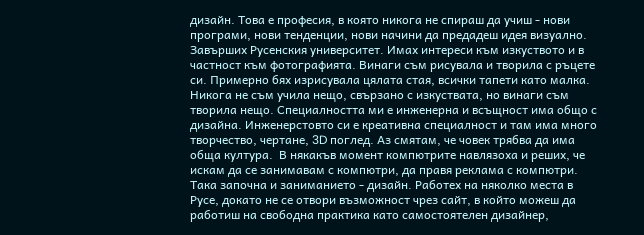дизайн. Това е професия, в която никога не спираш да учиш - нови програми, нови тенденции, нови начини да предадеш идея визуално. Завърших Русенския университет. Имах интереси към изкуството и в частност към фотографията. Винаги съм рисувала и творила с ръцете си. Примерно бях изрисувала цялата стая, всички тапети като малка. Никога не съм учила нещо, свързано с изкуствата, но винаги съм творила нещо. Специалността ми е инженерна и всъщност има общо с дизайна. Инженерстовто си е креативна специалност и там има много творчество, чертане, 3D поглед. Аз смятам, че човек трябва да има обща култура.  В някакъв момент компютрите навлязоха и реших, че искам да се занимавам с компютри, да правя реклама с компютри. Така започна и заниманието - дизайн. Работех на няколко места в Русе, докато не се отвори възможност чрез сайт, в който можеш да работиш на свободна практика като самостоятелен дизайнер,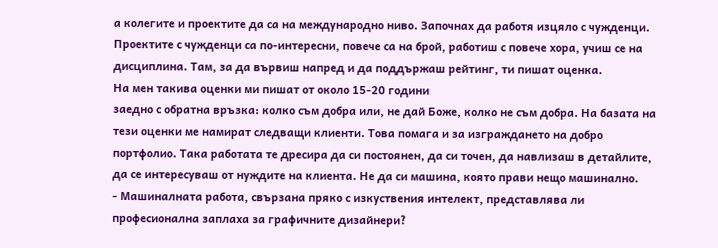а колегите и проектите да са на международно ниво. Започнах да работя изцяло с чужденци. Проектите с чужденци са по-интересни, повече са на брой, работиш с повече хора, учиш се на дисциплина. Там, за да вървиш напред и да поддържаш рейтинг, ти пишат оценка.
На мен такива оценки ми пишат от около 15-20 години
заедно с обратна връзка: колко съм добра или, не дай Боже, колко не съм добра. На базата на тези оценки ме намират следващи клиенти. Това помага и за изграждането на добро портфолио. Така работата те дресира да си постоянен, да си точен, да навлизаш в детайлите, да се интересуваш от нуждите на клиента. Не да си машина, която прави нещо машинално.
- Машиналната работа, свързана пряко с изкуствения интелект, представлява ли професионална заплаха за графичните дизайнери?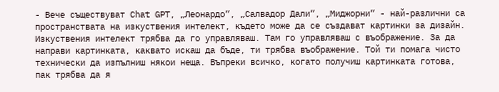- Вече съществуват Chat GPT, „Леонардо“, „Салвадор Дали“, „Миджорни“ - най-различни са пространствата на изкуствения интелект, където може да се създават картинки за дизайн. Изкуствения интелект трябва да го управляваш. Там го управляваш с въображение. За да направи картинката, каквато искаш да бъде, ти трябва въображение. Той ти помага чисто технически да изпълниш някои неща. Въпреки всичко, когато получиш картинката готова, пак трябва да я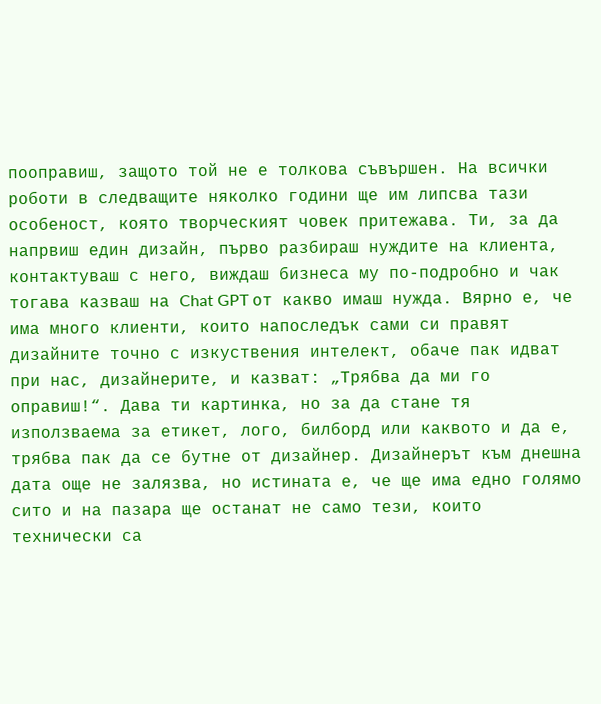пооправиш, защото той не е толкова съвършен. На всички роботи в следващите няколко години ще им липсва тази особеност, която творческият човек притежава. Ти, за да напрвиш един дизайн, първо разбираш нуждите на клиента, контактуваш с него, виждаш бизнеса му по-подробно и чак тогава казваш на Chat GPT от какво имаш нужда. Вярно е, че има много клиенти, които напоследък сами си правят дизайните точно с изкуствения интелект, обаче пак идват при нас, дизайнерите, и казват: „Трябва да ми го оправиш!“. Дава ти картинка, но за да стане тя използваема за етикет, лого, билборд или каквото и да е, трябва пак да се бутне от дизайнер. Дизайнерът към днешна дата още не залязва, но истината е, че ще има едно голямо сито и на пазара ще останат не само тези, които технически са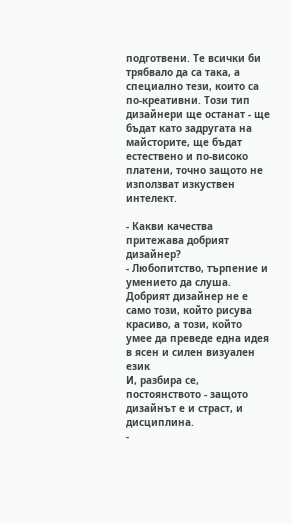подготвени. Те всички би трябвало да са така, а специално тези, които са по-креативни. Този тип дизайнери ще останат - ще бъдат като задругата на майсторите, ще бъдат естествено и по-високо платени, точно защото не използват изкуствен интелект.

- Какви качества притежава добрият дизайнер?
- Любопитство, търпение и умението да слуша.
Добрият дизайнер не е само този, който рисува красиво, а този, който умее да преведе една идея в ясен и силен визуален език
И, разбира се, постоянството - защото дизайнът е и страст, и дисциплина.
-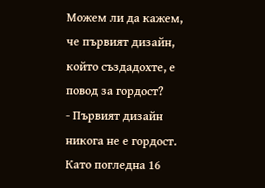Можем ли да кажем, че първият дизайн, който създадохте, е повод за гордост?
- Първият дизайн никога не е гордост. Като погледна 16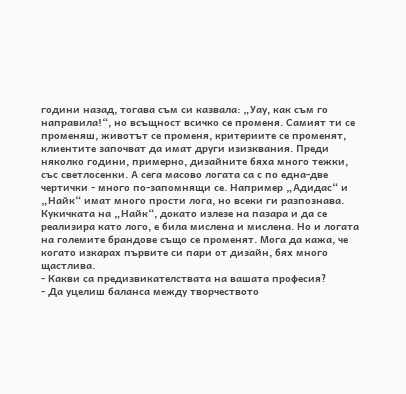години назад, тогава съм си казвала: „Уау, как съм го направила!“, но всъщност всичко се променя. Самият ти се променяш, животът се променя, критериите се променят, клиентите започват да имат други изизквания. Преди няколко години, примерно, дизайните бяха много тежки, със светлосенки. А сега масово логата са с по една-две чертички - много по-запомнящи се. Например „Адидас“ и „Найк“ имат много прости лога, но всеки ги разпознава. Кукичката на „Найк“, докато излезе на пазара и да се реализира като лого, е била мислена и мислена. Но и логата на големите брандове също се променят. Мога да кажа, че когато изкарах първите си пари от дизайн, бях много щастлива.
- Какви са предизвикателствата на вашата професия?
- Да уцелиш баланса между творчеството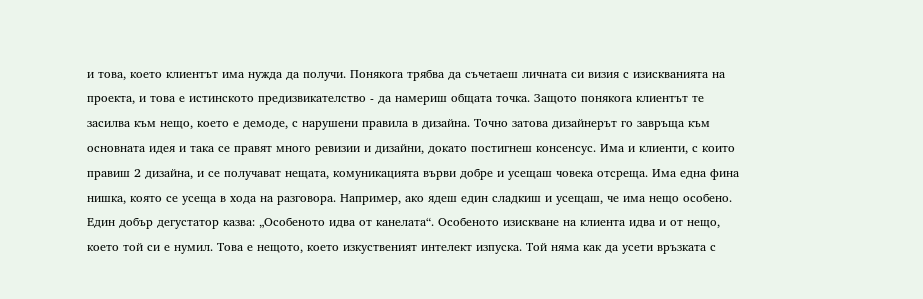и това, което клиентът има нужда да получи. Понякога трябва да съчетаеш личната си визия с изискванията на проекта, и това е истинското предизвикателство - да намериш общата точка. Защото понякога клиентът те засилва към нещо, което е демоде, с нарушени правила в дизайна. Точно затова дизайнерът го завръща към основната идея и така се правят много ревизии и дизайни, докато постигнеш консенсус. Има и клиенти, с които правиш 2 дизайна, и се получават нещата, комуникацията върви добре и усещаш човека отсреща. Има една фина нишка, която се усеща в хода на разговора. Например, ако ядеш един сладкиш и усещаш, че има нещо особено. Един добър дегустатор казва: „Особеното идва от канелата“. Особеното изискване на клиента идва и от нещо, което той си е нумил. Това е нещото, което изкуственият интелект изпуска. Той няма как да усети връзката с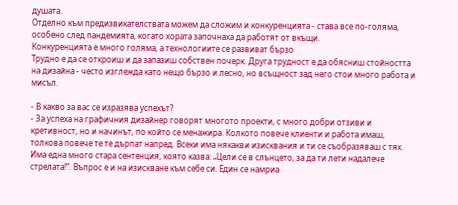душата.
Отделно към предизвикателствата можем да сложим и конкуренцията - става все по-голяма, особено след пандемията, когато хората започнаха да работят от вкъщи.
Конкуренцията е много голяма, а технологиите се развиват бързо
Трудно е да се откроиш и да запазиш собствен почерк. Друга трудност е да обясниш стойността на дизайна - често изглежда като нещо бързо и лесно, но всъщност зад него стои много работа и мисъл.

- В какво за вас се изразява успехът?
- За успеха на графичния дизайнер говорят многото проекти, с много добри отзиви и кретивност, но и начинът, по който се менажира. Колкото повече клиенти и работа имаш, толкова повече те те дърпат напред. Всеки има някакви изисквания и ти се съобразяваш с тях. Има една много стара сентенция, която казва: „Цели се в слънцето, за да ти лети надалече стрелата!“. Въпрос е и на изискване към себе си. Един се намриа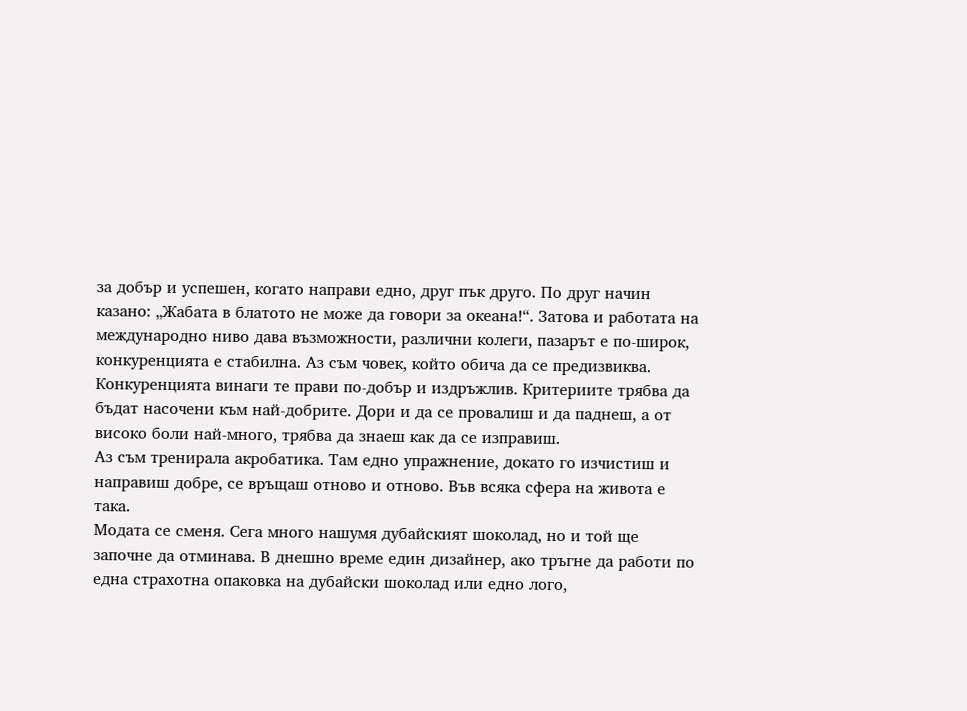за добър и успешен, когато направи едно, друг пък друго. По друг начин казано: „Жабата в блатото не може да говори за океана!“. Затова и работата на международно ниво дава възможности, различни колеги, пазарът е по-широк, конкуренцията е стабилна. Аз съм човек, който обича да се предизвиква. Конкуренцията винаги те прави по-добър и издръжлив. Критериите трябва да бъдат насочени към най-добрите. Дори и да се провалиш и да паднеш, а от високо боли най-много, трябва да знаеш как да се изправиш.
Аз съм тренирала акробатика. Там едно упражнение, докато го изчистиш и направиш добре, се връщаш отново и отново. Във всяка сфера на живота е така.
Модата се сменя. Сега много нашумя дубайският шоколад, но и той ще започне да отминава. В днешно време един дизайнер, ако тръгне да работи по една страхотна опаковка на дубайски шоколад или едно лого,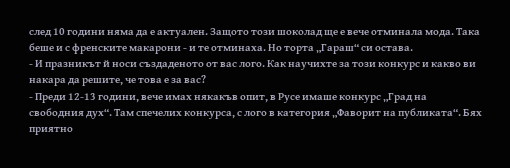след 10 години няма да е актуален. Защото този шоколад ще е вече отминала мода. Така беше и с френските макарони - и те отминаха. Но торта „Гараш“ си остава.
- И празникът й носи създаденото от вас лого. Как научихте за този конкурс и какво ви накара да решите, че това е за вас?
- Преди 12-13 години, вече имах някакъв опит, в Русе имаше конкурс „Град на свободния дух“. Там спечелих конкурса, с лого в категория „Фаворит на публиката“. Бях приятно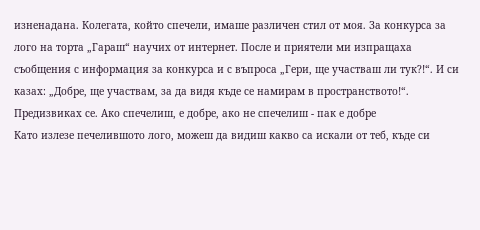изненадана. Колегата, който спечели, имаше различен стил от моя. За конкурса за лого на торта „Гараш“ научих от интернет. После и приятели ми изпращаха съобщения с информация за конкурса и с въпроса „Гери, ще участваш ли тук?!“. И си казах: „Добре, ще участвам, за да видя къде се намирам в пространството!“.
Предизвиках се. Ако спечелиш, е добре, ако не спечелиш - пак е добре
Като излезе печелившото лого, можеш да видиш какво са искали от теб, къде си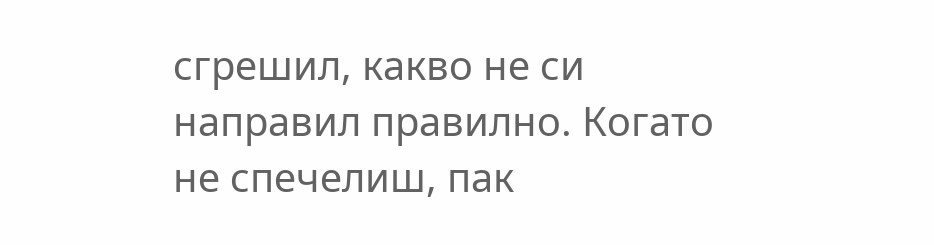сгрешил, какво не си направил правилно. Когато не спечелиш, пак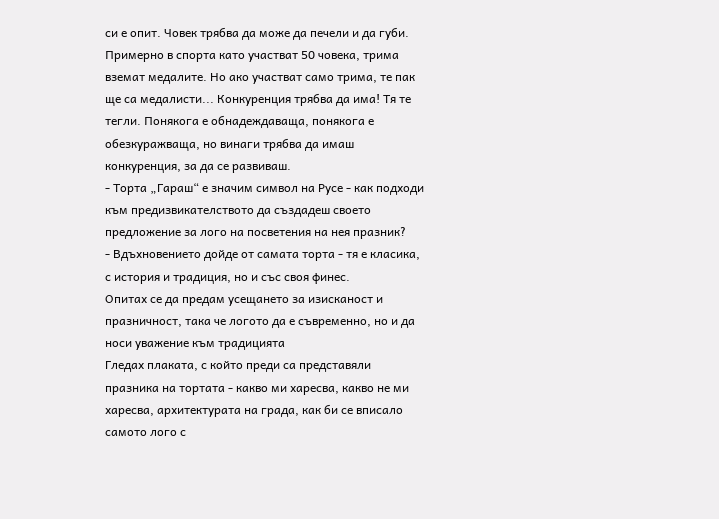си е опит. Човек трябва да може да печели и да губи. Примерно в спорта като участват 50 човека, трима вземат медалите. Но ако участват само трима, те пак ще са медалисти... Конкуренция трябва да има! Тя те тегли. Понякога е обнадеждаваща, понякога е обезкуражваща, но винаги трябва да имаш конкуренция, за да се развиваш.
- Торта „Гараш“ е значим символ на Русе - как подходи към предизвикателството да създадеш своето предложение за лого на посветения на нея празник?
- Вдъхновението дойде от самата торта - тя е класика, с история и традиция, но и със своя финес.
Опитах се да предам усещането за изисканост и празничност, така че логото да е съвременно, но и да носи уважение към традицията
Гледах плаката, с който преди са представяли празника на тортата - какво ми харесва, какво не ми харесва, архитектурата на града, как би се вписало  самото лого с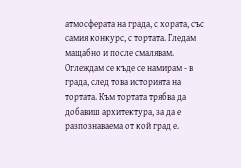атмосферата на града, с хората, със самия конкурс, с тортата. Гледам мащабно и после смалявам. Оглеждам се къде се намирам - в града, след това историята на тортата. Към тортата трябва да добавиш архитектура, за да е разпознаваема от кой град е.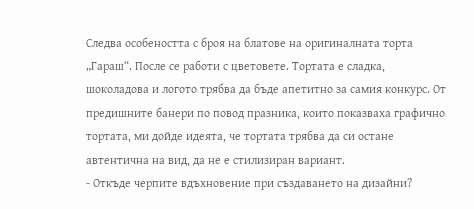Следва особеността с броя на блатове на оригиналната торта „Гараш“. После се работи с цветовете. Тортата е сладка, шоколадова и логото трябва да бъде апетитно за самия конкурс. От предишните банери по повод празника, които показваха графично тортата, ми дойде идеята, че тортата трябва да си остане автентична на вид, да не е стилизиран вариант.
- Откъде черпите вдъхновение при създаването на дизайни?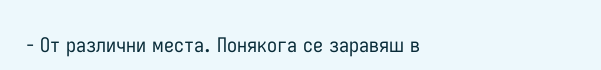- От различни места. Понякога се заравяш в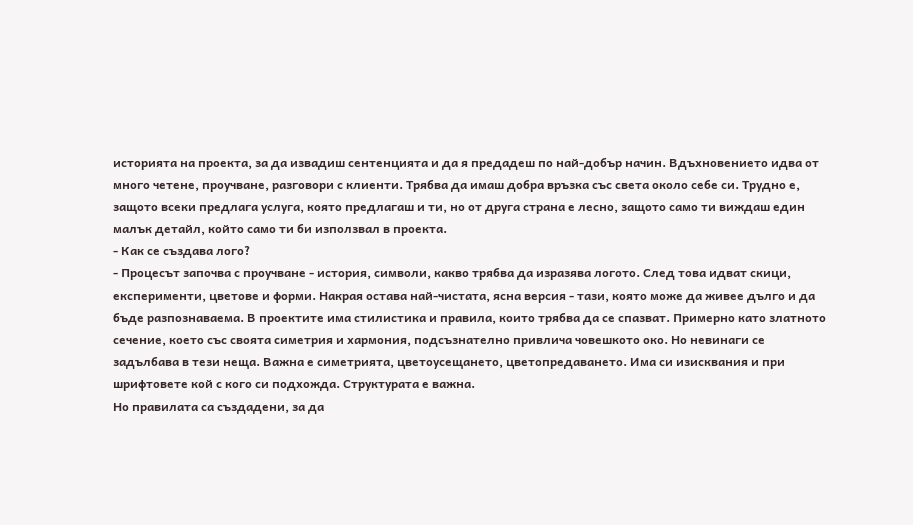историята на проекта, за да извадиш сентенцията и да я предадеш по най-добър начин. Вдъхновението идва от много четене, проучване, разговори с клиенти. Трябва да имаш добра връзка със света около себе си. Трудно е, защото всеки предлага услуга, която предлагаш и ти, но от друга страна е лесно, защото само ти виждаш един малък детайл, който само ти би използвал в проекта.
- Как се създава лого?
- Процесът започва с проучване - история, символи, какво трябва да изразява логото. След това идват скици, експерименти, цветове и форми. Накрая остава най-чистата, ясна версия - тази, която може да живее дълго и да бъде разпознаваема. В проектите има стилистика и правила, които трябва да се спазват. Примерно като златното сечение, което със своята симетрия и хармония, подсъзнателно привлича човешкото око. Но невинаги се задълбава в тези неща. Важна е симетрията, цветоусещането, цветопредаването. Има си изисквания и при шрифтовете кой с кого си подхожда. Структурата е важна.
Но правилата са създадени, за да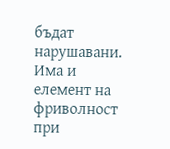бъдат нарушавани. Има и елемент на фриволност при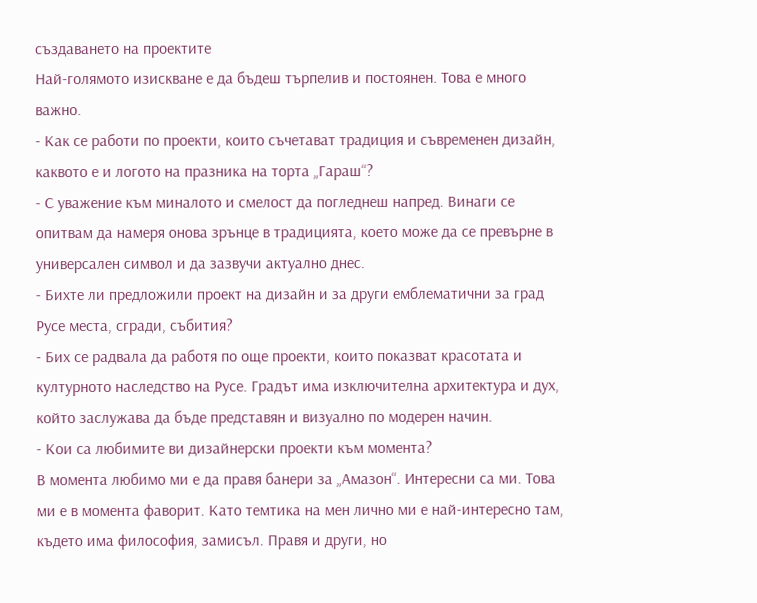създаването на проектите
Най-голямото изискване е да бъдеш търпелив и постоянен. Това е много важно.
- Как се работи по проекти, които съчетават традиция и съвременен дизайн, каквото е и логото на празника на торта „Гараш“?
- С уважение към миналото и смелост да погледнеш напред. Винаги се опитвам да намеря онова зрънце в традицията, което може да се превърне в универсален символ и да зазвучи актуално днес.
- Бихте ли предложили проект на дизайн и за други емблематични за град Русе места, сгради, събития?
- Бих се радвала да работя по още проекти, които показват красотата и културното наследство на Русе. Градът има изключителна архитектура и дух, който заслужава да бъде представян и визуално по модерен начин.
- Кои са любимите ви дизайнерски проекти към момента?
В момента любимо ми е да правя банери за „Амазон“. Интересни са ми. Това ми е в момента фаворит. Като темтика на мен лично ми е най-интересно там, където има философия, замисъл. Правя и други, но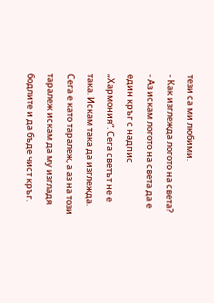тези са ми любими.
- Как изглежда логото на света?
- Аз искам логото на света да е един кръг с надпис „Хармония“. Сега светът не е така. Искам така да изглежда. Сега е като таралеж, а аз на този таралеж искам да му изгладя бодлите и да бъде чист кръг.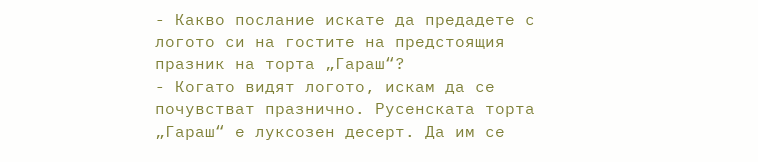- Какво послание искате да предадете с логото си на гостите на предстоящия празник на торта „Гараш“?
- Когато видят логото, искам да се почувстват празнично. Русенската торта „Гараш“ е луксозен десерт. Да им се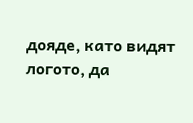дояде, като видят логото, да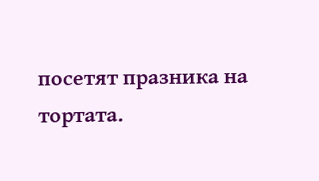посетят празника на тортата.